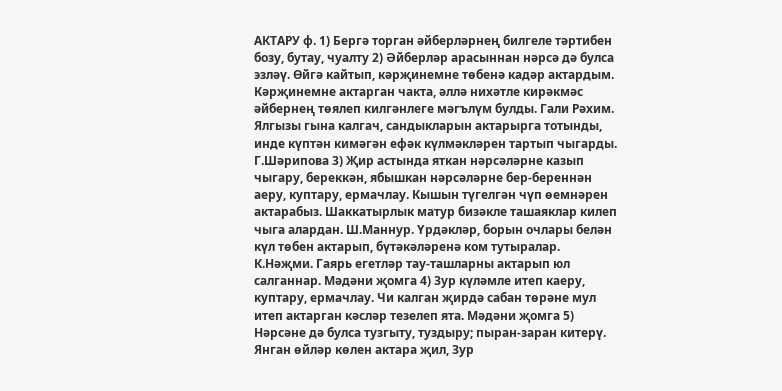АКТАРУ ф. 1) Бергә торган әйберләрнең билгеле тәртибен бозу, бутау, чуалту 2) Әйберләр арасыннан нәрсә дә булса эзләү. Өйгә кайтып, кәрҗинемне төбенә кадәр актардым. Кәрҗинемне актарган чакта, әллә нихәтле кирәкмәс әйбернең төялеп килгәнлеге мәгълүм булды. Гали Рәхим. Ялгызы гына калгач, сандыкларын актарырга тотынды, инде күптән кимәгән ефәк күлмәкләрен тартып чыгарды. Г.Шәрипова 3) Җир астында яткан нәрсәләрне казып чыгару, береккән, ябышкан нәрсәләрне бер-береннән аеру, куптару, ермачлау. Кышын түгелгән чүп өемнәрен актарабыз. Шаккатырлык матур бизәкле ташаяклар килеп чыга алардан. Ш.Маннур. Үрдәкләр, борын очлары белән күл төбен актарып, бүтәкәләренә ком тутыралар. К.Нәҗми. Гаярь егетләр тау-ташларны актарып юл салганнар. Мәдәни җомга 4) Зур күләмле итеп каеру, куптару, ермачлау. Чи калган җирдә сабан төрәне мул итеп актарган кәсләр тезелеп ята. Мәдәни җомга 5) Нәрсәне дә булса тузгыту, туздыру; пыран-заран китерү. Янган өйләр көлен актара җил, Зур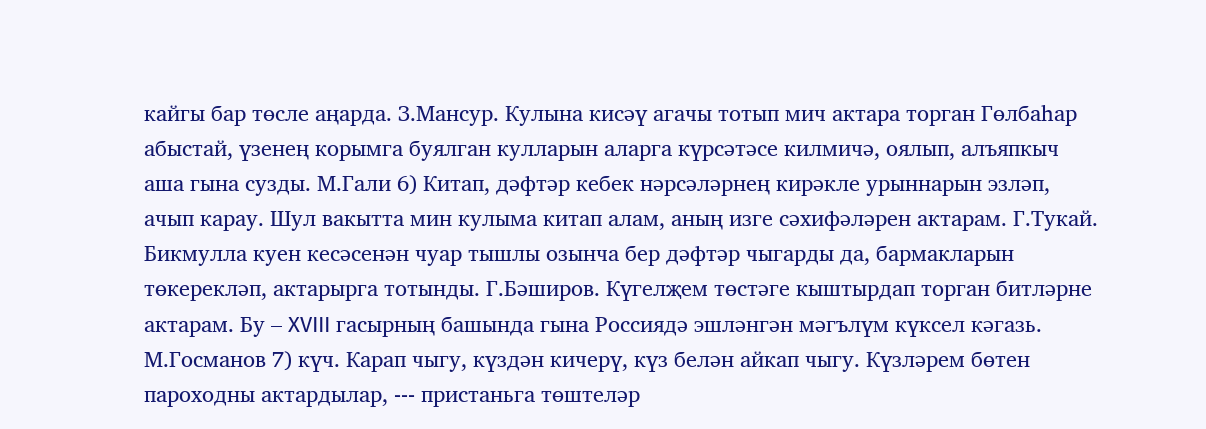кайгы бар төсле аңарда. З.Мансур. Кулына кисәү агачы тотып мич актара торган Гөлбаһар абыстай, үзенең корымга буялган кулларын аларга күрсәтәсе килмичә, оялып, алъяпкыч аша гына сузды. М.Гали 6) Китап, дәфтәр кебек нәрсәләрнең кирәкле урыннарын эзләп, ачып карау. Шул вакытта мин кулыма китап алам, аның изге сәхифәләрен актарам. Г.Тукай. Бикмулла куен кесәсенән чуар тышлы озынча бер дәфтәр чыгарды да, бармакларын төкерекләп, актарырга тотынды. Г.Бәширов. Күгелҗем төстәге кыштырдап торган битләрне актарам. Бу – XVIII гасырның башында гына Россиядә эшләнгән мәгълүм күксел кәгазь. М.Госманов 7) күч. Карап чыгу, күздән кичерү, күз белән айкап чыгу. Күзләрем бөтен пароходны актардылар, --- пристаньга төштеләр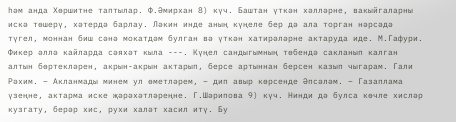һәм анда Хөршитне таптылар. Ф.Әмирхан 8) күч. Баштан үткән хәлләрне, вакыйгаларны искә төшерү, хәтердә барлау. Ләкин инде аның күңеле бер дә ала торган нәрсәдә түгел, моннан биш сәнә мокатдәм булган вә үткән хатирәләрне актаруда иде. М.Гафури. Фикер әллә кайларда сәяхәт кыла ---. Күңел сандыгымның төбендә сакланып калган алтын бөртекләрен, акрын-акрын актарып, берсе артыннан берсен казып чыгарам. Гали Рәхим. – Акланмады минем ул өметләрем, – дип авыр көрсенде Әпсәләм. – Газаплама үзеңне, актарма иске җәрәхәтләреңне. Г.Шәрипова 9) күч. Нинди дә булса көчле хисләр кузгату, берәр хис, рухи халәт хасил итү. Бу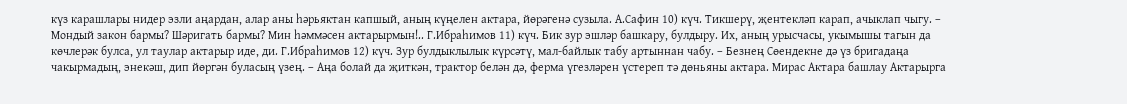күз карашлары нидер эзли аңардан, алар аны һәрьяктан капшый, аның күңелен актара, йөрәгенә сузыла. А.Сафин 10) күч. Тикшерү, җентекләп карап, ачыклап чыгу. – Мондый закон бармы? Шәригать бармы? Мин һәммәсен актарырмын!.. Г.Ибраһимов 11) күч. Бик зур эшләр башкару, булдыру. Их, аның урысчасы, укымышы тагын да көчлерәк булса, ул таулар актарыр иде, ди. Г.Ибраһимов 12) күч. Зур булдыклылык күрсәтү, мал-байлык табу артыннан чабу. – Безнең Сөендекне дә үз бригадаңа чакырмадың, энекәш, дип йөргән буласың үзең. – Аңа болай да җиткән, трактор белән дә, ферма үгезләрен үстереп тә дөньяны актара. Мирас Актара башлау Актарырга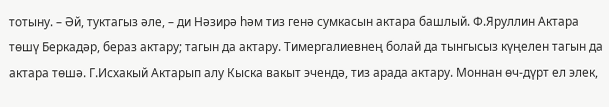тотыну. – Әй, туктагыз әле, – ди Нәзирә һәм тиз генә сумкасын актара башлый. Ф.Яруллин Актара төшү Беркадәр, бераз актару; тагын да актару. Тимергалиевнең болай да тынгысыз күңелен тагын да актара төшә. Г.Исхакый Актарып алу Кыска вакыт эчендә, тиз арада актару. Моннан өч-дүрт ел элек,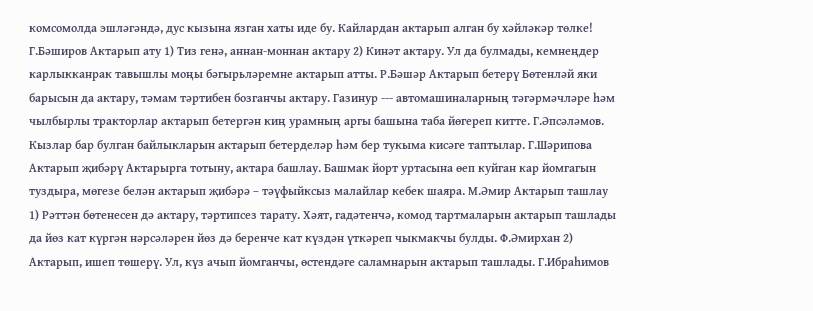комсомолда эшләгәндә, дус кызына язган хаты иде бу. Кайлардан актарып алган бу хәйләкәр төлке! Г.Бәширов Актарып ату 1) Тиз генә, аннан-моннан актару 2) Кинәт актару. Ул да булмады, кемнеңдер карлыкканрак тавышлы моңы бәгырьләремне актарып атты. Р.Бәшәр Актарып бетерү Бөтенләй яки барысын да актару, тәмам тәртибен бозганчы актару. Газинур --- автомашиналарның тәгәрмәчләре һәм чылбырлы тракторлар актарып бетергән киң урамның аргы башына таба йөгереп китте. Г.Әпсәләмов. Кызлар бар булган байлыкларын актарып бетерделәр һәм бер тукыма кисәге таптылар. Г.Шәрипова Актарып җибәрү Актарырга тотыну, актара башлау. Башмак йорт уртасына өеп куйган кар йомгагын туздыра, мөгезе белән актарып җибәрә – тәүфыйксыз малайлар кебек шаяра. М.Әмир Актарып ташлау 1) Рәттән бөтенесен дә актару, тәртипсез тарату. Хәят, гадәтенчә, комод тартмаларын актарып ташлады да йөз кат күргән нәрсәләрен йөз дә беренче кат күздән үткәреп чыкмакчы булды. Ф.Әмирхан 2) Актарып, ишеп төшерү. Ул, күз ачып йомганчы, өстендәге саламнарын актарып ташлады. Г.Ибраһимов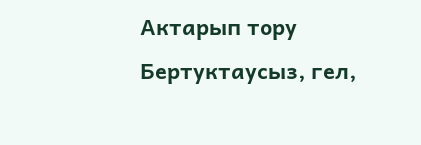Актарып тору Бертуктаусыз, гел,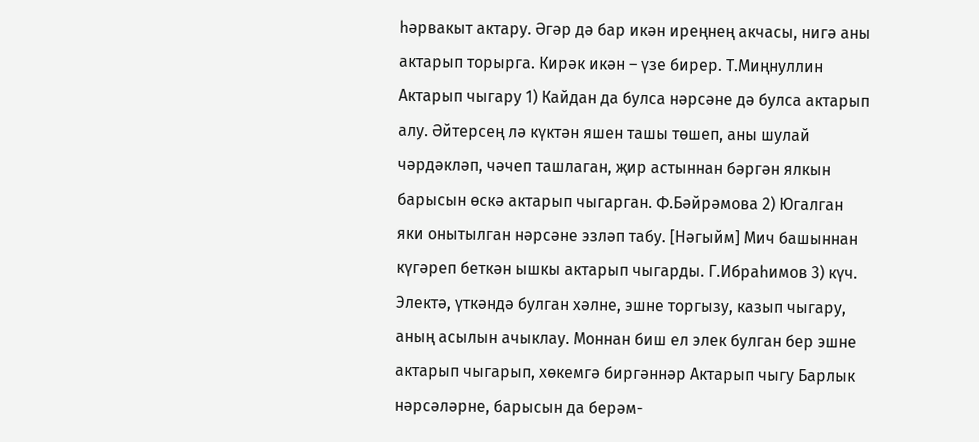һәрвакыт актару. Әгәр дә бар икән иреңнең акчасы, нигә аны актарып торырга. Кирәк икән – үзе бирер. Т.Миңнуллин Актарып чыгару 1) Кайдан да булса нәрсәне дә булса актарып алу. Әйтерсең лә күктән яшен ташы төшеп, аны шулай чәрдәкләп, чәчеп ташлаган, җир астыннан бәргән ялкын барысын өскә актарып чыгарган. Ф.Бәйрәмова 2) Югалган яки онытылган нәрсәне эзләп табу. [Нәгыйм] Мич башыннан күгәреп беткән ышкы актарып чыгарды. Г.Ибраһимов 3) күч. Электә, үткәндә булган хәлне, эшне торгызу, казып чыгару, аның асылын ачыклау. Моннан биш ел элек булган бер эшне актарып чыгарып, хөкемгә биргәннәр Актарып чыгу Барлык нәрсәләрне, барысын да берәм-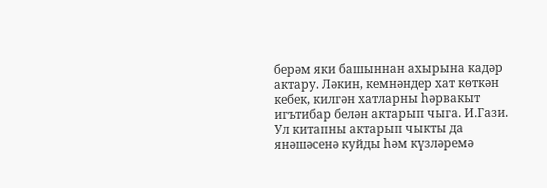берәм яки башыннан ахырына кадәр актару. Ләкин, кемнәндер хат көткән кебек, килгән хатларны һәрвакыт игътибар белән актарып чыга. И.Гази. Ул китапны актарып чыкты да янәшәсенә куйды һәм күзләремә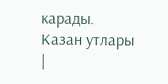карады. Казан утлары |